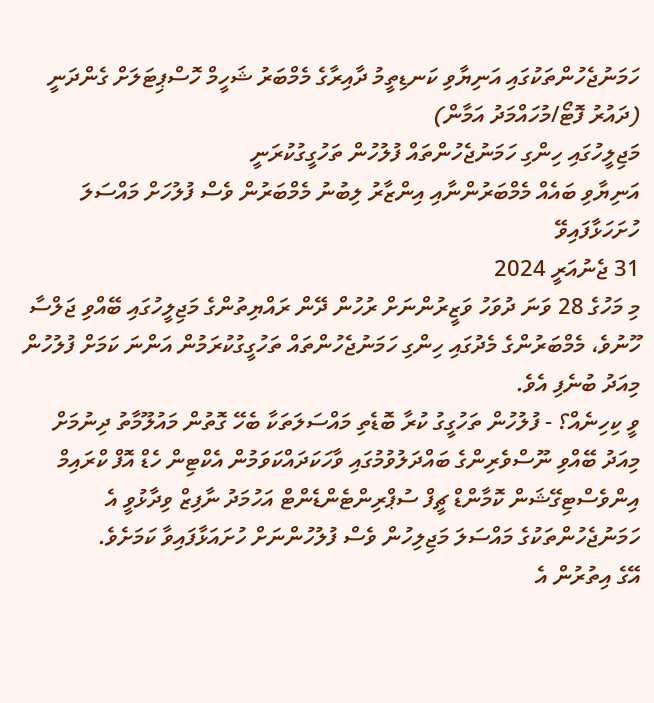ހަމަނުޖެހުންތަކުގައި އަނިޔާވި ކަނޑިތީމު ދާއިރާގެ މެމްބަރު ޝަހީމް ހޮސްޕިޓަލަށް ގެންދަނީ (ދައުރު ފޮޓޯ/މުހައްމަދު އަމާން)
މަޖިލީހުގައި ހިންގި ހަމަނުޖެހުންތައް ފުލުހުން ތަހުގީގުކުރަނީ
އަނިޔާވި ބައެއް މެމްބަރުންނާއި އިންޒާރު ލިބުނު މެމްބަރުން ވެސް ފުލުހަށް މައްސަލަ ހުށަހަޅާފައިވޭ
31 ޖެނުއަރީ 2024
މި މަހުގެ 28 ވަނަ ދުވަހު ވަޒީރުންނަށް ރުހުން ދޭން ރައްޔިތުންގެ މަޖިލީހުގައި ބޭއްވި ޖަލްސާ ހޫނުވެ، މެމްބަރުންގެ މެދުގައި ހިންގި ހަމަނުޖެހުންތައް ތަހުގީގުކުރަމުން އަންނަ ކަމަށް ފުލުހުން މިއަދު ބުނެފި އެވެ.
ވީ ކިހިނެއް؟ - ފުލުހުން ތަހުގީގު ކުރާ ބޮޑެތި މައްސަލަތަކާ ބެހޭ ގޮތުން މައުލޫމާތު ދިނުމަށް މިއަދު ބޭއްވި ނޫސްވެރިންގެ ބައްދަލުވުމުގައި ވާހަކަދައްކަވަމުން އެކްޓިން ހެޑް އޮފް ކްރައިމް އިންވެސްޓިގޭޝަން ކޮމާންޑް ޗީފް ސުޕްރިންޓެންޑެންޓް އަހުމަދު ނާފިޒް ވިދާޅުވީ އެ ހަމަނުޖެހުންތަކުގެ މައްސަލަ މަޖިލިހުން ވެސް ފުލުހުންނަށް ހުށައަޅާފައިވާ ކަމަށެވެ.
އޭގެ އިތުރުން އެ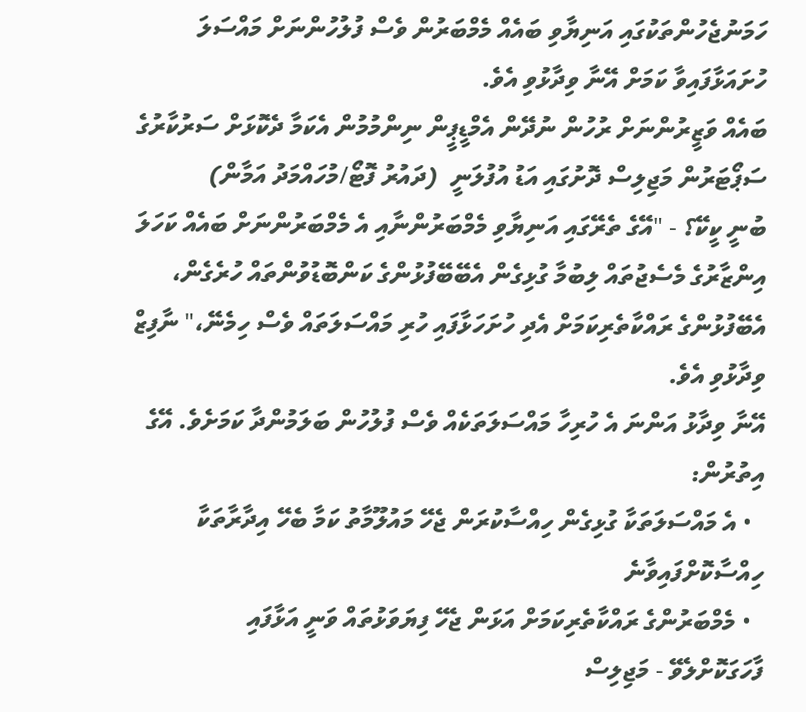ހަމަނުޖެހުންތަކުގައި އަނިޔާވި ބައެއް މެމްބަރުން ވެސް ފުލުހުންނަށް މައްސަލަ ހުށައަޅާފައިވާ ކަމަށް އޭނާ ވިދާޅުވި އެވެ.
ބައެއް ވަޒީރުންނަށް ރުހުން ނުދޭން އެމްޑީޕީން ނިންމުމުން އެކަމާ ދެކޮޅަށް ސަރުކާރުގެ ސަޕޯޓަރުން މަޖިލިސް ދޮށުގައި އަޑު އުފުލަނީ  (ދައުރު ފޮޓޯ/މުހައްމަދު އަމާން)
ބުނީ ކީކޭ؟ - "އޭގެ ތެރޭގައި އަނިޔާވި މެމްބަރުންނާއި އެ މެމްބަރުންނަށް ބައެއް ކަހަލަ އިންޒާރުގެ މެސެޖުތައް ލިބުމާ ގުޅިގެން އެބޭބޭފުޅުންގެ ކަންބޮޑުވުންތައް ހުރެގެން، އެބޭފުޅުންގެ ރައްކާތެރިކަމަށް އެދި ހުށަހަޅާފައި ހުރި މައްސަލަތައް ވެސް ހިމެނޭ،" ނާފިޒް ވިދާޅުވި އެވެ.
އޭނާ ވިދާޅު އަންނަ އެ ހުރިހާ މައްސަލަތަކެއް ވެސް ފުލުހުން ބަލަމުންދާ ކަމަށެވެ. އޭގެ އިތުރުން:
  • އެ މައްސަލަތަކާ ގުޅިގެން ހިއްސާކުރަން ޖެހޭ މައުލޫމާތު ކަމާ ބެހޭ އިދާރާތަކާ ހިއްސާކޮށްފައިވާނެ
  • މެމްބަރުންގެ ރައްކާތެރިކަމަށް އަޅަން ޖެހޭ ފިޔަވަޅުތައް ވަނީ އަޅާފައި
ފާހަގަކޮށްލެވޭ - މަޖިލިސް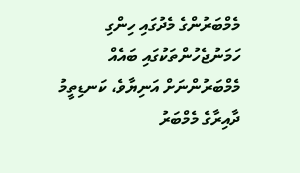މެމްބަރުންގެ މެދުގައި ހިންގި ހަމަނުޖެހުންތަކުގައި ބައެއް މެމްބަރުންނަށް އަނިޔާވެ، ކަނޑިތީމު ދާއިރާގެ މެމްބަރު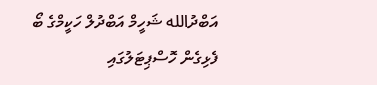އަބްދުالله ޝަހީމް އަބްދުލް ހަކީމްގެ ބޯ ފެޅިގެން ހޮސްޕިޓަލުގައި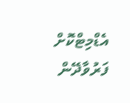އެޑްމިޓްކޮށް ފަރުވާދޭން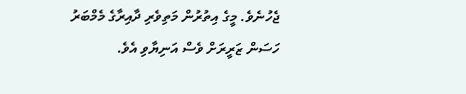ޖެހުނެވެ. މީގެ އިތުރުން މަތިވެރި ދާއިރާގެ މެމްބަރު ހަސަން ޒަރީރަށް ވެސް އަނިޔާވި އެވެ.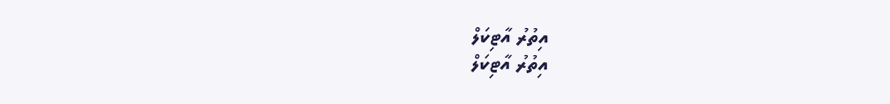އިތުރު އާޓިކަލް
އިތުރު އާޓިކަލް